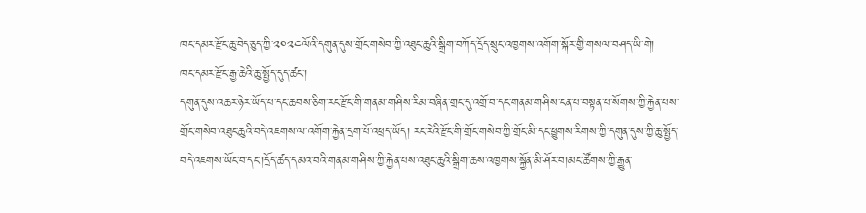ཁང་དམར་རྫོང་ཆུ་བེད་ཅུད་ཀྱི་༢༠༢༤ལོའི་དགུན་དུས་གྲོང་གསེབ་ཀྱི་འཐུང་ཆུའི་སྒྲིག་བཀོད་དྲོད་སྲུང་འཁྱགས་འགོག་སྐོར་གྱི་གསལ་བཤད་ཡི་གེ།
ཁང་དམར་རྫོང་རྒྱ་ཆེའི་ཆུ་སྤྱོད་དུད་ཚང་།
དགུན་དུས་འཆར་ཉེར་ཡོད་པ་དང་ཆབས་ཅིག་རང་རྫོང་གི་གནམ་གཤིས་རིམ་བཞིན་གྲང་དུ་འགྲོ་བ་དང་གནམ་གཤིས་ངན་པ་བསྟན་པ་སོགས་ཀྱི་རྐྱེན་པས་གྲོང་གསེབ་འཐུང་ཆུའི་བདེ་འཇགས་ལ་འགོག་རྐྱེན་དྲག་པོ་འཕྲད་ཡོད། རང་རེའི་རྫོང་གི་གྲོང་གསེབ་ཀྱི་གྲོང་མི་དང་ཕྱུགས་རིགས་ཀྱི་དགུན་དུས་ཀྱི་ཆུ་སྤྱོད་བདེ་འཇགས་ཡོང་བ་དང་།དྲོད་ཚད་དམའ་བའི་གནམ་གཤིས་ཀྱི་རྐྱེན་པས་འཐུང་ཆུའི་སྒྲིག་ཆས་འཁྱགས་སྐྱོན་མི་ཤོར་བ།མང་ཚོགས་ཀྱི་རྒྱུན་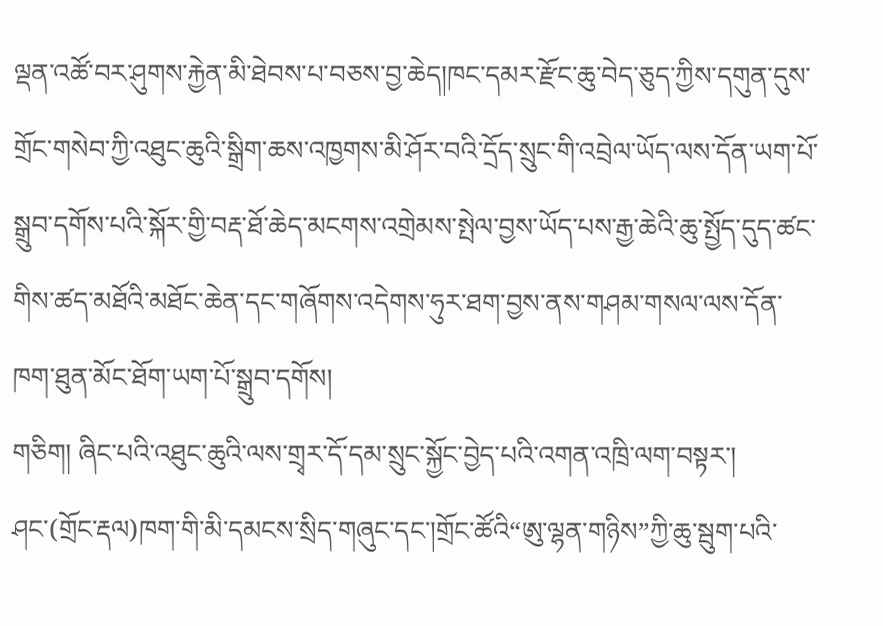ལྡན་འཚོ་བར་ཤུགས་རྐྱེན་མི་ཐེབས་པ་བཅས་བྱ་ཆེད།ཁང་དམར་རྫོང་ཆུ་བེད་ཅུད་ཀྱིས་དགུན་དུས་གྲོང་གསེབ་ཀྱི་འཐུང་ཆུའི་སྒྲིག་ཆས་འཁྱགས་མི་ཤོར་བའི་དྲོད་སྲུང་གི་འབྲེལ་ཡོད་ལས་དོན་ཡག་པོ་སྒྲུབ་དགོས་པའི་སྐོར་གྱི་བརྡ་ཐོ་ཆེད་མངགས་འགྲེམས་སྤེལ་བྱས་ཡོད་པས་རྒྱ་ཆེའི་ཆུ་སྤྱོད་དུད་ཚང་གིས་ཚད་མཐོའི་མཐོང་ཆེན་དང་གཞོགས་འདེགས་ཧུར་ཐག་བྱས་ནས་གཤམ་གསལ་ལས་དོན་ཁག་ཐུན་མོང་ཐོག་ཡག་པོ་སྒྲུབ་དགོས།
གཅིག། ཞིང་པའི་འཐུང་ཆུའི་ལས་གྲྭར་དོ་དམ་སྲུང་སྐྱོང་བྱེད་པའི་འགན་འཁྲི་ལག་བསྟར་།
ཤང་(གྲོང་རྡལ)ཁག་གི་མི་དམངས་སྲིད་གཞུང་དང་།གྲོང་ཚོའི“ཨུ་ལྷན་གཉིས”ཀྱི་ཆུ་སྦུག་པའི་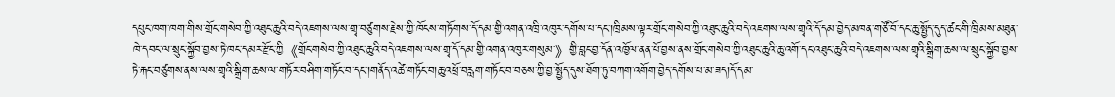དཔུང་ཁག་ཁག་གིས་གྲོང་གསེབ་ཀྱི་འཐུང་ཆུའི་བདེ་འཇགས་ལས་གྲྭ་བཙུགས་རྗེས་ཀྱི་ཁོངས་གཏོགས་དོ་དམ་གྱི་འགན་འཁྲི་འཁུར་དགོས་པ་དང་།ཁྲིམས་ལྟར་གྲོང་གསེབ་ཀྱི་འཐུང་ཆུའི་བདེ་འཇགས་ལས་གྲྭའི་དོ་དམ་བྱེད་མཁན་གཙོ་བོ་དང་ཆུ་སྤྱོད་དུད་ཚང་གི་ཁྲིམས་མཐུན་ཁེ་དབང་ལ་སྲུང་སྐྱོབ་བྱས་ཏེ་ཁང་དམར་རྫོང་ཀྱི《གྲོང་གསེབ་ཀྱི་འཐུང་ཆུའི་བདེ་འཇགས་ལས་གྲྭ་དོ་དམ་གྱི་འགན་འཁུར་གསུམ་》གྱི་བླང་བྱ་དོན་འཁྱོལ་ནན་པོ་བྱས་ནས་གྲོང་གསེབ་ཀྱི་འཐུང་ཆུའི་ཆུ་འགོ་དང་འཐུང་ཆུའི་བདེ་འཇགས་ལས་གྲྭའི་སྒྲིག་ཆས་ལ་སྲུང་སྐྱོབ་བྱས་ཏེ་རྐང་བཙུགས་ནས་ལས་གྲྭའི་སྒྲིག་ཆས་ལ་གཏོར་བཤིག་གཏོང་བ་དང་།གནོད་འཚེ་གཏོང་བ།ཆུ་འཕྲོ་བརླག་གཏོང་བ་བཅས་ཀྱི་བྱ་སྤྱོད་དུས་ཐོག་ཏུ་བཀག་འགོག་བྱེད་དགོས་པ་མ་ཟད།དོ་དམ་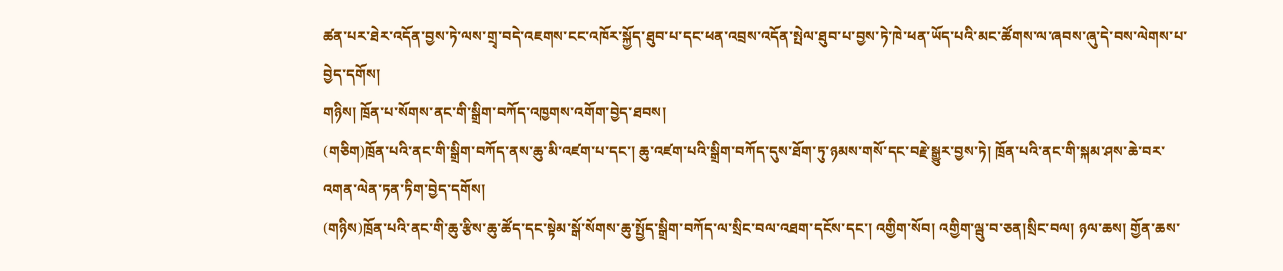ཚན་པར་ཐེར་འདོན་བྱས་ཏེ་ལས་གྲྭ་བདེ་འཇགས་ངང་འཁོར་སྐྱོད་ཐུབ་པ་དང་ཕན་འབྲས་འདོན་སྤེལ་ཐུབ་པ་བྱས་ཏེ་ཁེ་ཕན་ཡོད་པའི་མང་ཚོགས་ལ་ཞབས་ཞུ་དེ་བས་ལེགས་པ་བྱེད་དགོས།
གཉིས། ཁྲོན་པ་སོགས་ནང་གི་སྒྲིག་བཀོད་འཁྱགས་འགོག་བྱེད་ཐབས།
(གཅིག)ཁྲོན་པའི་ནང་གི་སྒྲིག་བཀོད་ནས་ཆུ་མི་འཛག་པ་དང་། ཆུ་འཛག་པའི་སྒྲིག་བཀོད་དུས་ཐོག་ཏུ་ཉམས་གསོ་དང་བརྗེ་སྒྱུར་བྱས་ཏེ། ཁྲོན་པའི་ནང་གི་སྐམ་ཤས་ཆེ་བར་འགན་ལེན་ཏན་ཏིག་བྱེད་དགོས།
(གཉིས)ཁྲོན་པའི་ནང་གི་ཆུ་རྩིས་ཆུ་ཚོད་དང་སྟེམ་སྒོ་སོགས་ཆུ་སྤྱོད་སྒྲིག་བཀོད་ལ་སྲིང་བལ་འཐག་དངོས་དང་། འགྱིག་སོབ། འགྱིག་ལྦུ་བ་ཅན།སྲིང་བལ། ཉལ་ཆས། གྱོན་ཆས་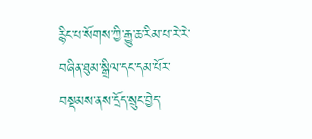རྙིང་པ་སོགས་ཀྱི་རྒྱུ་ཆ་རིམ་པ་རེ་རེ་བཞིན་ཐུམ་སྒྲིལ་དང་དམ་པོར་བསྡམས་ནས་དྲོད་སྲུང་བྱེད་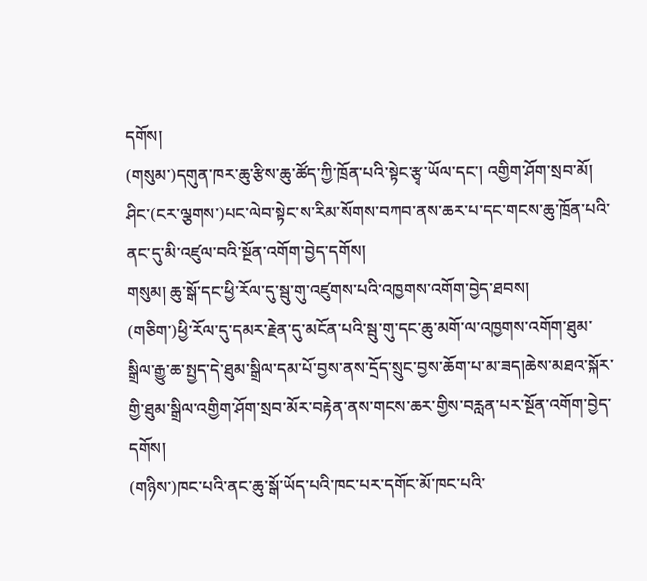དགོས།
(གསུམ་)དགུན་ཁར་ཆུ་རྩིས་ཆུ་ཚོད་ཀྱི་ཁྲོན་པའི་སྟེང་རྩྭ་ཡོལ་དང་། འགྱིག་ཤོག་སྲབ་མོ། ཤིང་(ངར་ལྕགས་)པང་ལེབ་སྟེང་ས་རིམ་སོགས་བཀབ་ནས་ཆར་པ་དང་གངས་ཆུ་ཁྲོན་པའི་ནང་དུ་མི་འཛུལ་བའི་སྔོན་འགོག་བྱེད་དགོས།
གསུམ། ཆུ་སྒོ་དང་ཕྱི་རོལ་དུ་སྦུ་གུ་འཛུགས་པའི་འཁྱགས་འགོག་བྱེད་ཐབས།
(གཅིག་)ཕྱི་རོལ་དུ་དམར་རྗེན་དུ་མངོན་པའི་སྦུ་གུ་དང་ཆུ་མགོ་ལ་འཁྱགས་འགོག་ཐུམ་སྒྲིལ་རྒྱུ་ཆ་སྤྱད་དེ་ཐུམ་སྒྲིལ་དམ་པོ་བྱས་ནས་དྲོད་སྲུང་བྱས་ཆོག་པ་མ་ཟད།ཆེས་མཐའ་སྐོར་གྱི་ཐུམ་སྒྲིལ་འགྱིག་ཤོག་སྲབ་མོར་བརྟེན་ནས་གངས་ཆར་གྱིས་བརླན་པར་སྔོན་འགོག་བྱེད་དགོས།
(གཉིས་)ཁང་པའི་ནང་ཆུ་སྒོ་ཡོད་པའི་ཁང་པར་དགོང་མོ་ཁང་པའི་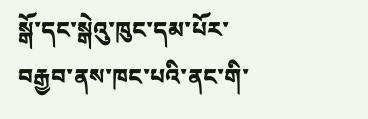སྒོ་དང་སྒེའུ་ཁུང་དམ་པོར་བརྒྱབ་ནས་ཁང་པའི་ནང་གི་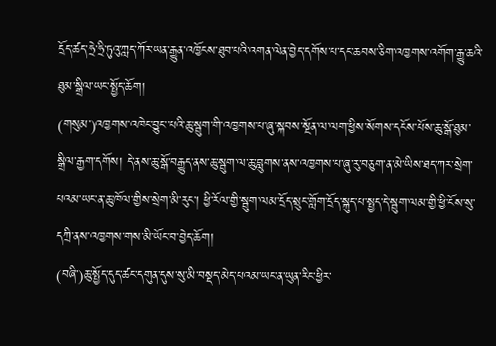དྲོད་ཚད་ཧྲེ་ཧྲི་ཏུའུ་ཀླད་ཀོར་ཡན་རྒྱུན་འཁྱོངས་ཐུབ་པའི་འགན་ལེན་བྱེད་དགོས་པ་དང་ཆབས་ཅིག་འཁྱགས་འགོག་རྒྱུ་ཆའི་ཐུམ་སྒྲིལ་ཡང་སྤྱོད་ཆོག།
(གསུམ་)འཁྱགས་འཁེང་བྱུང་་པའི་ཆུ་སྦུག་གི་འཁྱགས་པ་ཞུ་སྐབས་སྔོན་ལ་ལག་ཕྱིས་སོགས་དངོས་པོས་ཆུ་སྒོ་ཐུམ་སྒྲིལ་རྒྱག་དགོས། དེ་ནས་ཆུ་སྒོ་བརྒྱུད་ནས་ཆུ་སྦུག་ལ་ཆུ་བླུགས་ནས་འཁྱགས་པ་ཞུ་རུ་བཅུག་ན་མེ་ཡིས་ཐད་ཀར་སྲེག་པའམ་ཡང་ན་ཆུ་ཁོལ་གྱིས་སྲེག་མི་རུང་། ཕྱི་རོལ་གྱི་སྦུག་ལམ་དྲོད་སྲུང་གློག་དྲོད་སྐུད་པ་སྤྱད་དེ་སྦུག་ལམ་གྱི་ཕྱི་ངོས་སུ་དཀྲི་ནས་འཁྱགས་གས་མི་ཡོང་བ་བྱེད་ཆོག།
(བཞི་)ཆུ་སྤྱོད་དུད་ཚང་དགུན་དུས་སུ་མི་བསྡད་མེད་པའམ་ཡང་ན་ཡུན་རིང་ཕྱིར་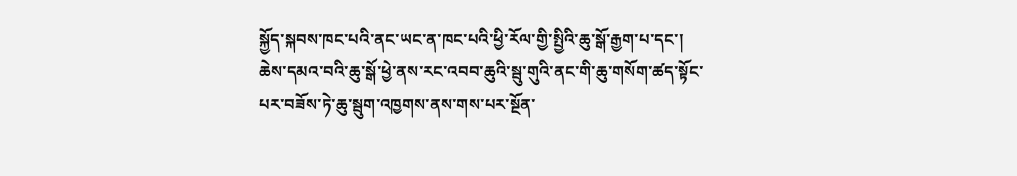སྐྱོད་སྐབས་ཁང་པའི་ནང་ཡང་ན་ཁང་པའི་ཕྱི་རོལ་གྱི་སྤྱིའི་ཆུ་སྒོ་རྒྱག་པ་དང་། ཆེས་དམའ་བའི་ཆུ་སྒོ་ཕྱེ་ནས་རང་འབབ་ཆུའི་སྦུ་གུའི་ནང་གི་ཆུ་གསོག་ཚད་སྟོང་པར་བཟོས་ཏེ་ཆུ་སྦུག་འཁྱགས་ནས་གས་པར་སྔོན་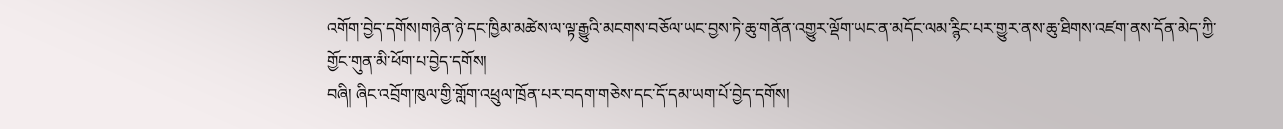འགོག་བྱེད་དགོས།གཉེན་ཉེ་དང་ཁྱིམ་མཚེས་ལ་ལྟ་རྒྱུའི་མངགས་བཅོལ་ཡང་བྱས་ཏེ་ཆུ་གནོན་འགྱུར་ལྡོག་ཡང་ན་མདོང་ལམ་ཪྙིང་པར་གྱུར་ནས་ཆུ་ཐིགས་འཛག་ནས་དོན་མེད་ཀྱི་གྱོང་གུན་མི་ཕོག་པ་བྱེད་དགོས།
བཞི། ཞིང་འབྲོག་ཁུལ་གྱི་གློག་འཕྲུལ་ཁྲོན་པར་བདག་གཅེས་དང་དོ་དམ་ཡག་པོ་བྱེད་དགོས།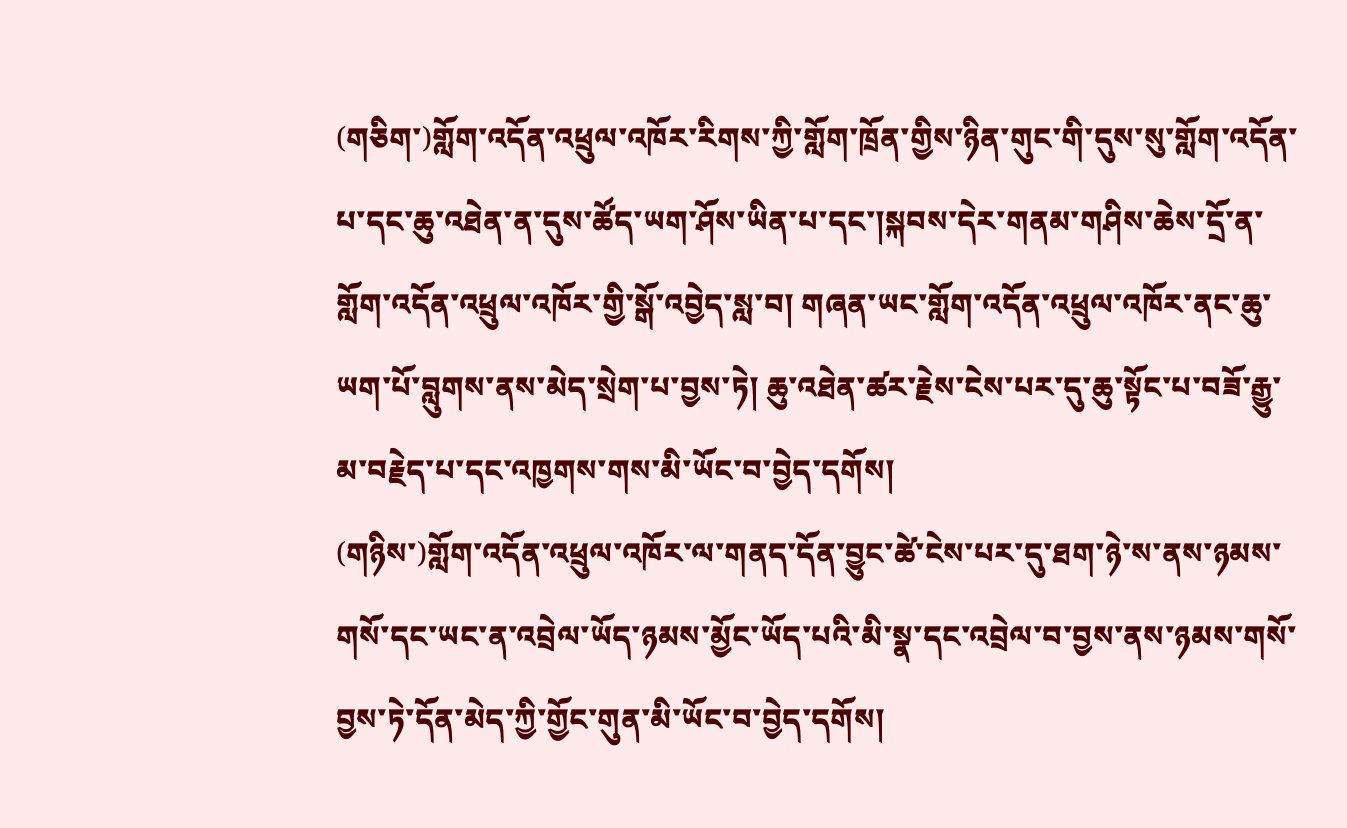(གཅིག་)གློག་འདོན་འཕྲུལ་འཁོར་རིགས་ཀྱི་གློག་ཁྲོན་གྱིས་ཉིན་གུང་གི་དུས་སུ་གློག་འདོན་པ་དང་ཆུ་འཐེན་ན་དུས་ཚོད་ཡག་ཤོས་ཡིན་པ་དང་།སྐབས་དེར་གནམ་གཤིས་ཆེས་དྲོ་ན་གློག་འདོན་འཕྲུལ་འཁོར་གྱི་སྒོ་འབྱེད་སླ་བ། གཞན་ཡང་གློག་འདོན་འཕྲུལ་འཁོར་ནང་ཆུ་ཡག་པོ་བླུགས་ནས་མེད་སྲེག་པ་བྱས་ཏེ། ཆུ་འཐེན་ཚར་རྗེས་ངེས་པར་དུ་ཆུ་སྟོང་པ་བཟོ་རྒྱུ་མ་བརྗེད་པ་དང་འཁྱགས་གས་མི་ཡོང་བ་བྱེད་དགོས།
(གཉིས་)གློག་འདོན་འཕྲུལ་འཁོར་ལ་གནད་དོན་བྱུང་ཚེ་ངེས་པར་དུ་ཐག་ཉེ་ས་ནས་ཉམས་གསོ་དང་ཡང་ན་འབྲེལ་ཡོད་ཉམས་མྱོང་ཡོད་པའི་མི་སྣ་དང་འབྲེལ་བ་བྱས་ནས་ཉམས་གསོ་བྱས་ཏེ་དོན་མེད་ཀྱི་གྱོང་གུན་མི་ཡོང་བ་བྱེད་དགོས།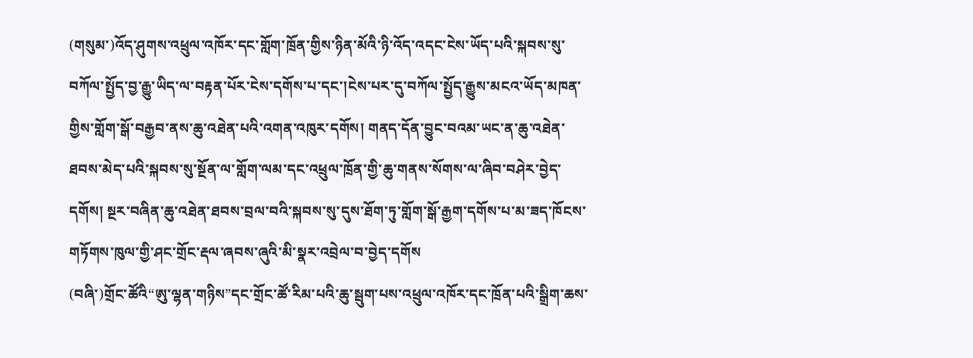(གསུམ་)འོད་ཤུགས་འཕྲུལ་འཁོར་དང་གློག་ཁྲོན་གྱིས་ཉིན་མོའི་ཉི་འོད་འདང་ངེས་ཡོད་པའི་སྐབས་སུ་བཀོལ་སྤྱོད་བྱ་རྒྱུ་ཡིད་ལ་བརྟན་པོར་ངེས་དགོས་པ་དང་།ངེས་པར་དུ་བཀོལ་སྤྱོད་རྒྱུས་མངའ་ཡོད་མཁན་གྱིས་གློག་སྒོ་བརྒྱབ་ནས་ཆུ་འཐེན་པའི་འགན་འཁུར་དགོས། གནད་དོན་བྱུང་བའམ་ཡང་ན་ཆུ་འཐེན་ཐབས་མེད་པའི་སྐབས་སུ་སྔོན་ལ་གློག་ལམ་དང་འཕྲུལ་ཁྲོན་གྱི་ཆུ་གནས་སོགས་ལ་ཞིབ་བཤེར་བྱེད་དགོས། སྔར་བཞིན་ཆུ་འཐེན་ཐབས་བྲལ་བའི་སྐབས་སུ་དུས་ཐོག་ཏུ་གློག་སྒོ་རྒྱག་དགོས་པ་མ་ཟད་ཁོངས་གཏོགས་ཁུལ་གྱི་ཤང་གྲོང་རྡལ་ཞབས་ཞུའི་མི་སྣར་འབྲེལ་བ་བྱེད་དགོས
(བཞི་)གྲོང་ཚོའི“ཨུ་ལྷན་གཉིས”དང་གྲོང་ཚོ་རིམ་པའི་ཆུ་སྦུག་པས་འཕྲུལ་འཁོར་དང་ཁྲོན་པའི་སྒྲིག་ཆས་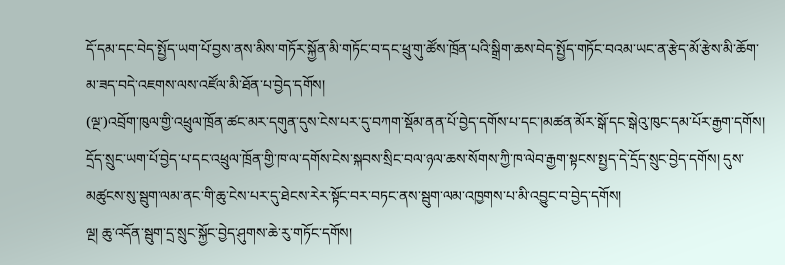དོ་དམ་དང་བེད་སྤྱོད་ཡག་པོ་བྱས་ནས་མིས་གཏོར་སྐྱོན་མི་གཏོང་བ་དང་ཕྲུ་གུ་ཚོས་ཁྲོན་པའི་སྒྲིག་ཆས་བེད་སྤྱོད་གཏོང་བའམ་ཡང་ན་རྩེད་མོ་རྩེས་མི་ཆོག་མ་ཟད་བདེ་འཇགས་ལས་འཛོལ་མི་ཐོན་པ་བྱེད་དགོས།
(ལྔ་)འབྲོག་ཁུལ་གྱི་འཕྲུལ་ཁྲོན་ཚང་མར་དགུན་དུས་ངེས་པར་དུ་བཀག་སྡོམ་ནན་པོ་བྱེད་དགོས་པ་དང་།མཚན་མོར་སྒོ་དང་སྒེའུ་ཁུང་དམ་པོར་རྒྱག་དགོས། དྲོད་སྲུང་ཡག་པོ་བྱེད་པ་དང་འཕྲུལ་ཁྲོན་གྱི་ཁ་ལ་དགོས་ངེས་སྐབས་སྲིང་བལ་ཉལ་ཆས་སོགས་ཀྱི་ཁ་ལེབ་རྒྱག་སྟངས་སྤྱད་དེ་དྲོད་སྲུང་བྱེད་དགོས། དུས་མཚུངས་སུ་སྦུག་ལམ་ནང་གི་ཆུ་ངེས་པར་དུ་ཐེངས་རེར་སྟོང་བར་བཏང་ནས་སྦུག་ལམ་འཁྱགས་པ་མི་འབྱུང་བ་བྱེད་དགོས།
ལྔ། ཆུ་འདོན་སྦུག་དྲ་སྲུང་སྐྱོང་བྱེད་ཤུགས་ཆེ་རུ་གཏོང་དགོས།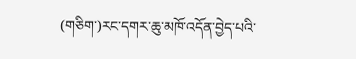(གཅིག་)རང་དགར་ཆུ་མཁོ་འདོན་བྱེད་པའི་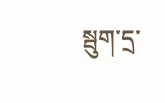སྦུག་དྲ་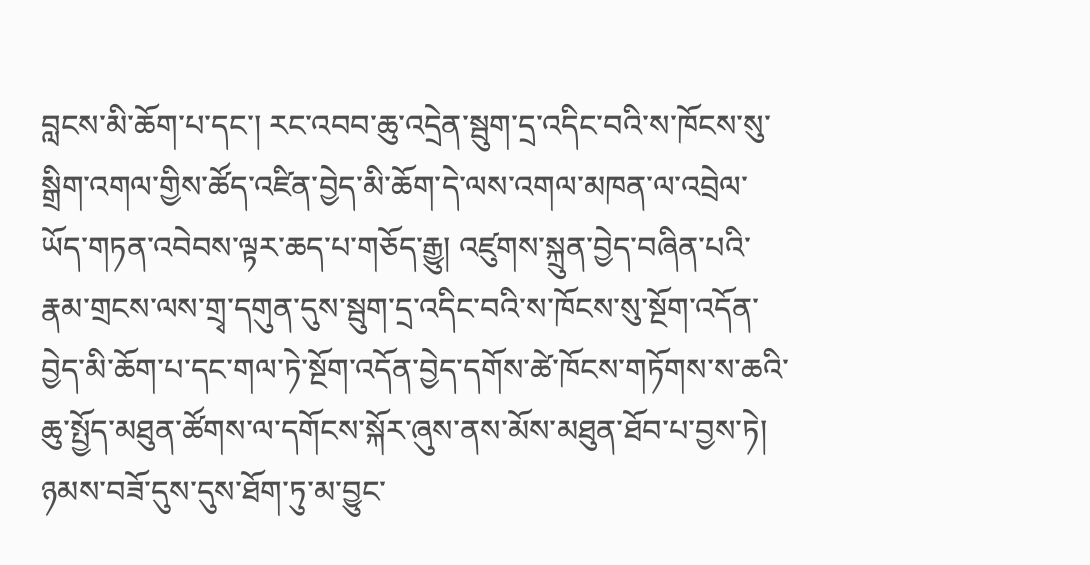བླངས་མི་ཆོག་པ་དང་། རང་འབབ་ཆུ་འདྲེན་སྦུག་དྲ་འདིང་བའི་ས་ཁོངས་སུ་སྒྲིག་འགལ་གྱིས་ཚོད་འཛིན་བྱེད་མི་ཆོག་དེ་ལས་འགལ་མཁན་ལ་འབྲེལ་ཡོད་གཏན་འབེབས་ལྟར་ཆད་པ་གཅོད་རྒྱུ། འཛུགས་སྐྲུན་བྱེད་བཞིན་པའི་རྣམ་གྲངས་ལས་གྲྭ་དགུན་དུས་སྦུག་དྲ་འདིང་བའི་ས་ཁོངས་སུ་སྔོག་འདོན་བྱེད་མི་ཆོག་པ་དང་གལ་ཏེ་སྔོག་འདོན་བྱེད་དགོས་ཚེ་ཁོངས་གཏོགས་ས་ཆའི་ཆུ་སྤྱོད་མཐུན་ཚོགས་ལ་དགོངས་སྐོར་ཞུས་ནས་མོས་མཐུན་ཐོབ་པ་བྱས་ཏེ། ཉམས་བཟོ་དུས་དུས་ཐོག་ཏུ་མ་བྱུང་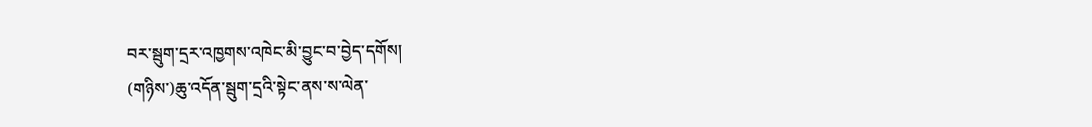བར་སྦུག་དྲར་འཁྱགས་འཁེང་མི་བྱུང་བ་བྱེད་དགོས།
(གཉིས་)ཆུ་འདོན་སྦུག་དྲའི་སྟེང་ནས་ས་ལེན་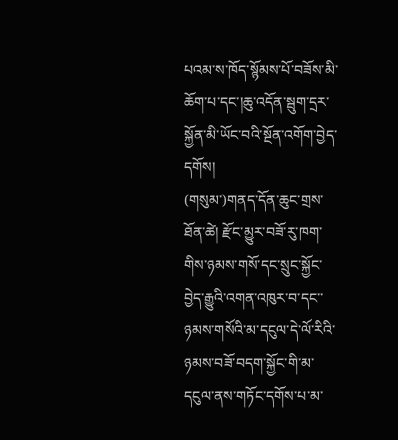པའམ་ས་ཁོད་སྙོམས་པོ་བཟོས་མི་ཆོག་པ་དང་།ཆུ་འདོན་སྦུག་དྲར་སྐྱོན་མི་ཡོང་བའི་སྔོན་འགོག་བྱེད་དགོས།
(གསུམ་)གནད་དོན་ཆུང་གྲས་ཐོན་ཚེ། རྫོང་མྱུར་བཟོ་རུ་ཁག་གིས་ཉམས་གསོ་དང་སྲུང་སྐྱོང་བྱེད་རྒྱུའི་འགན་འཁུར་བ་དང་་ཉམས་གསོའི་མ་དངུལ་དེ་ལོ་རིའི་ཉམས་བཟོ་བདག་སྐྱོང་གི་མ་དངུལ་ནས་གཏོང་དགོས་པ་མ་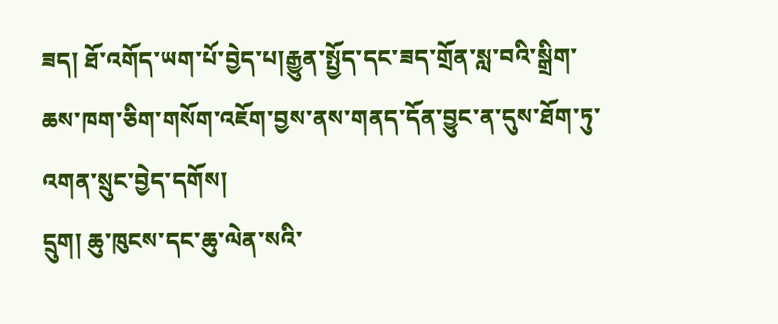ཟད། ཐོ་འགོད་ཡག་པོ་བྱེད་པ།རྒྱུན་སྤྱོད་དང་ཟད་གྲོན་སླ་བའི་སྒྲིག་ཆས་ཁག་ཅིག་གསོག་འཇོག་བྱས་ནས་གནད་དོན་བྱུང་ན་དུས་ཐོག་ཏུ་འགན་སྲུང་བྱེད་དགོས།
དྲུག། ཆུ་ཁུངས་དང་ཆུ་ལེན་སའི་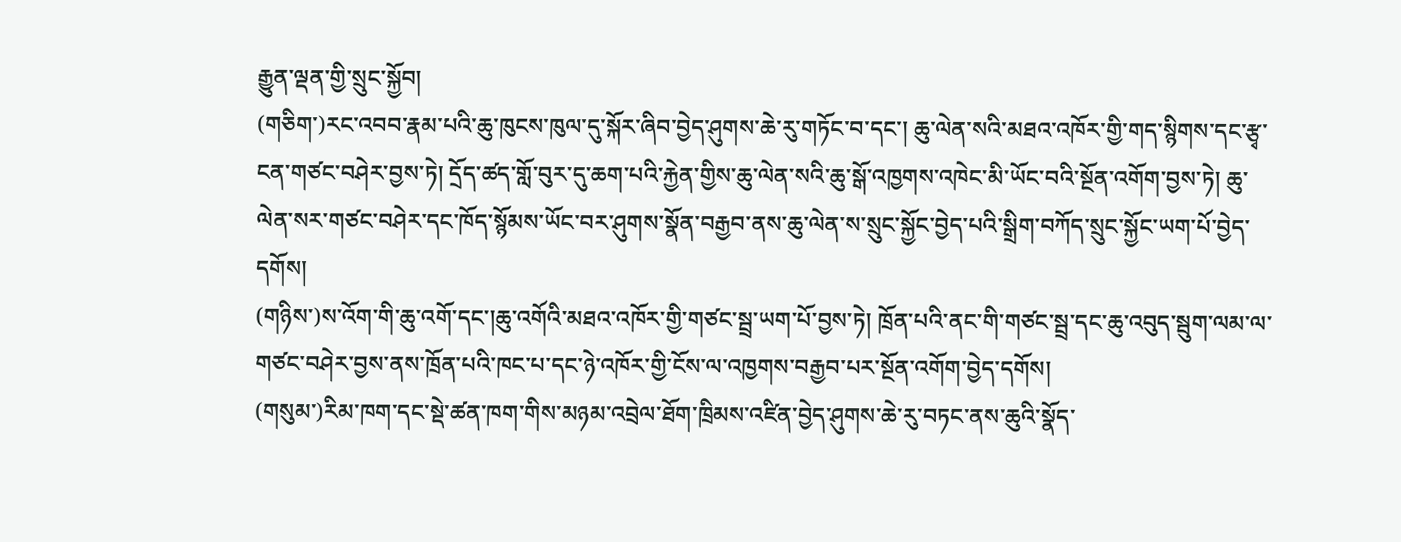རྒྱུན་ལྡན་གྱི་སྲུང་སྐྱོབ།
(གཅིག་)རང་འབབ་རྣམ་པའི་ཆུ་ཁུངས་ཁུལ་དུ་སྐོར་ཞིབ་བྱེད་ཤུགས་ཆེ་རུ་གཏོང་བ་དང་། ཆུ་ལེན་སའི་མཐའ་འཁོར་གྱི་གད་སྙིགས་དང་རྩྭ་ངན་གཙང་བཤེར་བྱས་ཏེ། དྲོད་ཚད་གློ་བུར་དུ་ཆག་པའི་རྐྱེན་གྱིས་ཆུ་ལེན་སའི་ཆུ་སྒོ་འཁྱགས་འཁེང་མི་ཡོང་བའི་སྔོན་འགོག་བྱས་ཏེ། ཆུ་ལེན་སར་གཙང་བཤེར་དང་ཁོད་སྙོམས་ཡོང་བར་ཤུགས་སྣོན་བརྒྱབ་ནས་ཆུ་ལེན་ས་སྲུང་སྐྱོང་བྱེད་པའི་སྒྲིག་བཀོད་སྲུང་སྐྱོང་ཡག་པོ་བྱེད་དགོས།
(གཉིས་)ས་འོག་གི་ཆུ་འགོ་དང་།ཆུ་འགོའི་མཐའ་འཁོར་གྱི་གཙང་སྦྲ་ཡག་པོ་བྱས་ཏེ། ཁྲོན་པའི་ནང་གི་གཙང་སྦྲ་དང་ཆུ་འབུད་སྦུག་ལམ་ལ་གཙང་བཤེར་བྱས་ནས་ཁྲོན་པའི་ཁང་པ་དང་ཉེ་འཁོར་གྱི་ངོས་ལ་འཁྱགས་བརྒྱབ་པར་སྔོན་འགོག་བྱེད་དགོས།
(གསུམ་)རིམ་ཁག་དང་སྡེ་ཚན་ཁག་གིས་མཉམ་འབྲེལ་ཐོག་ཁྲིམས་འཛིན་བྱེད་ཤུགས་ཆེ་རུ་བཏང་ནས་ཆུའི་སྣོད་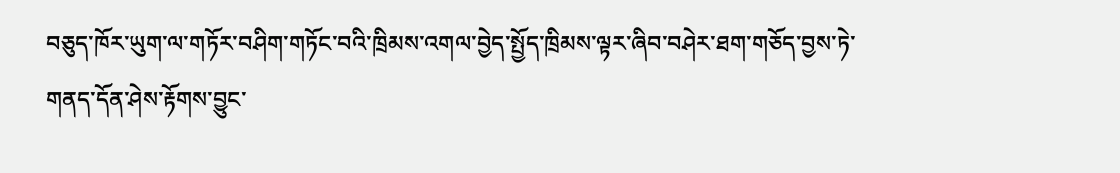བཅུད་ཁོར་ཡུག་ལ་གཏོར་བཤིག་གཏོང་བའི་ཁྲིམས་འགལ་བྱེད་སྤྱོད་ཁྲིམས་ལྟར་ཞིབ་བཤེར་ཐག་གཅོད་བྱས་ཏེ་གནད་དོན་ཤེས་རྟོགས་བྱུང་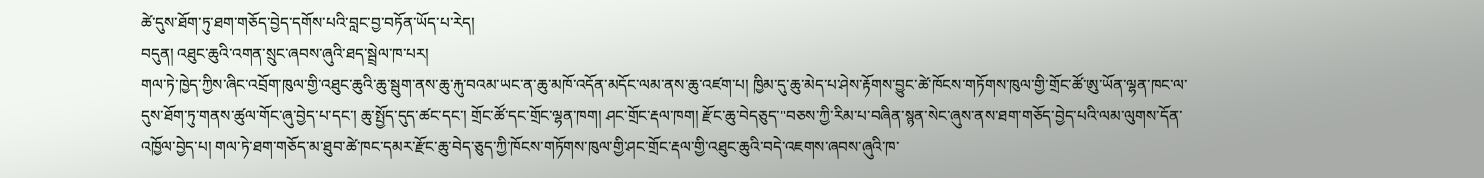ཚེ་དུས་ཐོག་ཏུ་ཐག་གཅོད་བྱེད་དགོས་པའི་བླང་བྱ་བཏོན་ཡོད་པ་རེད།
བདུན། འཐུང་ཆུའི་འགན་སྲུང་ཞབས་ཞུའི་ཐད་སྦྲེལ་ཁ་པར།
གལ་ཏེ་ཁྱེད་ཀྱིས་ཞིང་འབྲོག་ཁུལ་གྱི་འཐུང་ཆུའི་ཆུ་སྦུག་ནས་ཆུ་རྐུ་བའམ་ཡང་ན་ཆུ་མཁོ་འདོན་མདོང་ལམ་ནས་ཆུ་འཛག་པ། ཁྱིམ་དུ་ཆུ་མེད་པ་ཤེས་རྟོགས་བྱུང་ཚེ་ཁོངས་གཏོགས་ཁུལ་གྱི་གྲོང་ཚོ་ཨུ་ཡོན་ལྷན་ཁང་ལ་དུས་ཐོག་ཏུ་གནས་ཚུལ་གོང་ཞུ་བྱེད་པ་དང་། ཆུ་སྤྱོད་དུད་ཚང་དང་། གྲོང་ཚོ་དང་གྲོང་ལྷན་ཁག། ཤང་གྲོང་རྡལ་ཁག། རྫོང་ཆུ་བེདཅུད་"བཅས་ཀྱི་རིམ་པ་བཞིན་སྙན་སེང་ཞུས་ནས་ཐག་གཅོད་བྱེད་པའི་ལམ་ལུགས་དོན་འཁྱོལ་བྱེད་པ། གལ་ཏེ་ཐག་གཅོད་མ་ཐུབ་ཚེ་ཁང་དམར་རྫོང་ཆུ་བེད་ཅུད་ཀྱི་ཁོངས་གཏོགས་ཁུལ་གྱི་ཤང་གྲོང་རྡལ་གྱི་འཐུང་ཆུའི་བདེ་འཇགས་ཞབས་ཞུའི་ཁ་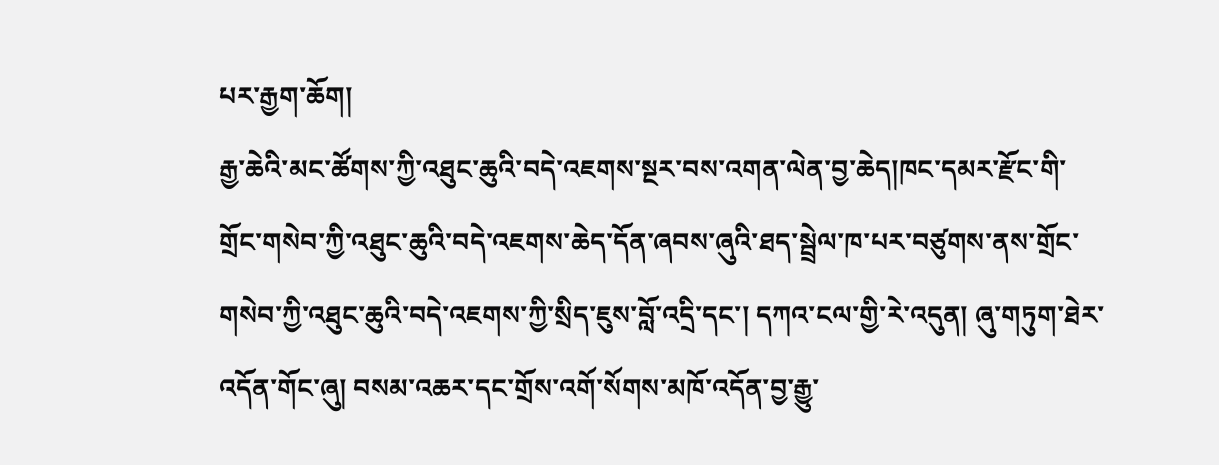པར་རྒྱག་ཆོག།
རྒྱ་ཆེའི་མང་ཚོགས་ཀྱི་འཐུང་ཆུའི་བདེ་འཇགས་སྔར་བས་འགན་ལེན་བྱ་ཆེད།ཁང་དམར་རྫོང་གི་གྲོང་གསེབ་ཀྱི་འཐུང་ཆུའི་བདེ་འཇགས་ཆེད་དོན་ཞབས་ཞུའི་ཐད་སྦྲེལ་ཁ་པར་བཙུགས་ནས་གྲོང་གསེབ་ཀྱི་འཐུང་ཆུའི་བདེ་འཇགས་ཀྱི་སྲིད་ཇུས་བློ་འདྲི་དང་། དཀའ་ངལ་གྱི་རེ་འདུན། ཞུ་གཏུག་ཐེར་འདོན་གོང་ཞུ། བསམ་འཆར་དང་གྲོས་འགོ་སོགས་མཁོ་འདོན་བྱ་རྒྱུ་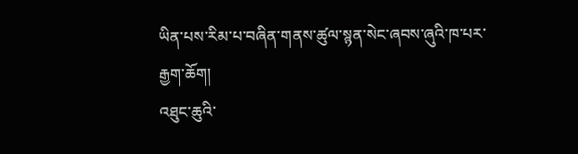ཡིན་པས་རིམ་པ་བཞིན་གནས་ཚུལ་སྙན་སེང་ཞབས་ཞུའི་ཁ་པར་རྒྱག་ཆོག།
འཐུང་ཆུའི་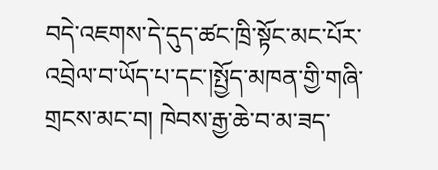བདེ་འཇགས་དེ་དུད་ཚང་ཁྲི་སྟོང་མང་པོར་འབྲེལ་བ་ཡོད་པ་དང་།སྤྱོད་མཁན་གྱི་གཞི་གྲངས་མང་བ། ཁེབས་རྒྱ་ཆེ་བ་མ་ཟད་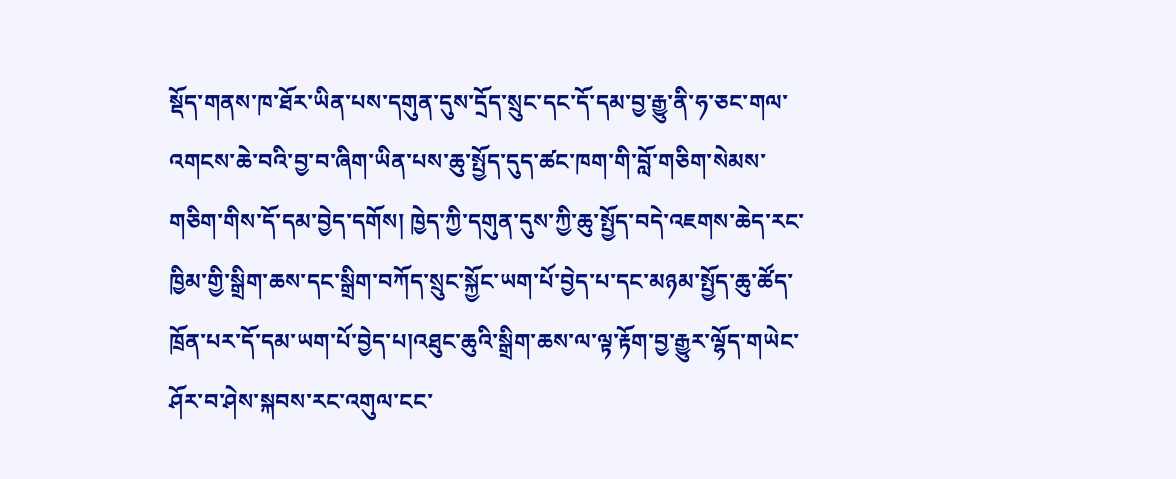སྡོད་གནས་ཁ་ཐོར་ཡིན་པས་དགུན་དུས་དྲོད་སྲུང་དང་དོ་དམ་བྱ་རྒྱུ་ནི་ཧ་ཅང་གལ་འགངས་ཆེ་བའི་བྱ་བ་ཞིག་ཡིན་པས་ཆུ་སྤྱོད་དུད་ཚང་ཁག་གི་བློ་གཅིག་སེམས་གཅིག་གིས་དོ་དམ་བྱེད་དགོས། ཁྱེད་ཀྱི་དགུན་དུས་ཀྱི་ཆུ་སྤྱོད་བདེ་འཇགས་ཆེད་རང་ཁྱིམ་གྱི་སྒྲིག་ཆས་དང་སྒྲིག་བཀོད་སྲུང་སྐྱོང་ཡག་པོ་བྱེད་པ་དང་མཉམ་སྤྱོད་ཆུ་ཚོད་ཁྲོན་པར་དོ་དམ་ཡག་པོ་བྱེད་པ།འཐུང་ཆུའི་སྒྲིག་ཆས་ལ་ལྟ་རྟོག་བྱ་རྒྱུར་ལྷོད་གཡེང་ཤོར་བ་ཤེས་སྐབས་རང་འགུལ་ངང་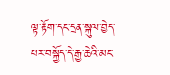ལྟ་རྟོག་དང་དྲན་སྐུལ་བྱེད་པར་བསྐྱོད་དེ་རྒྱ་ཆེའི་མང་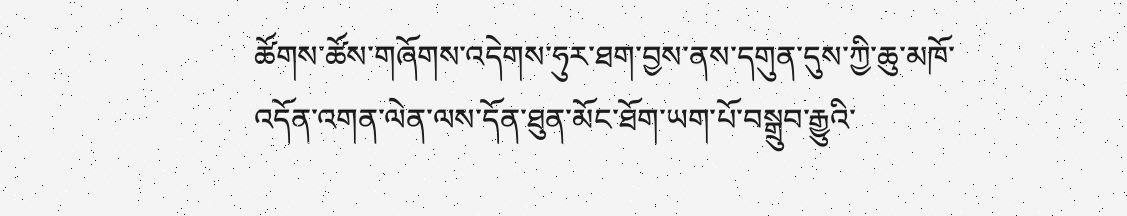ཚོགས་ཚོས་གཞོགས་འདེགས་ཧུར་ཐག་བྱས་ནས་དགུན་དུས་ཀྱི་ཆུ་མཁོ་འདོན་འགན་ལེན་ལས་དོན་ཐུན་མོང་ཐོག་ཡག་པོ་བསྒྲུབ་རྒྱུའི་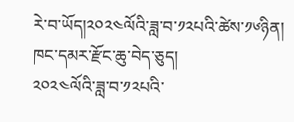རེ་བ་ཡོད།༢༠༢༤ལོའི་ཟླ་བ་༡༢པའི་ཚེས་༡༦ཉིན།
ཁང་དམར་རྫོང་ཆུ་བེད་ཅུད།
༢༠༢༤ལོའི་ཟླ་བ་༡༢པའི་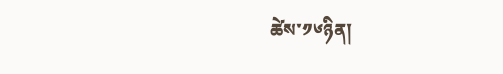ཚེས་༡༦ཉིན།